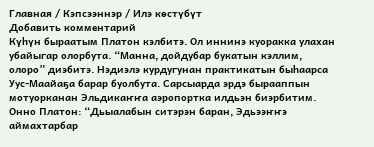Главная / Кэпсээннэр / Илэ көстүбүт
Добавить комментарий
Күһүн быраатым Платон кэлбитэ. Ол иннинэ куоракка улахан убайыгар олорбута. “Манна, дойдубар букатын кэллим, олоро” диэбитэ. Нэдиэлэ курдугунан практикатын быһаарса Уус-Маайаҕа барар буолбута. Сарсыарда эрдэ бырааппын мотуорканан Эльдикаҥҥа аэропортка илдьэн биэрбитим. Онно Платон: “Дьыалабын ситэрэн баран, Эдьээҥҥэ аймахтарбар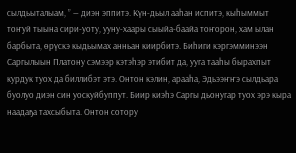сылдьыталыам, ” — диэн эппитэ. Күн-дьыл ааһан испитэ, кыһыммыт тоҥуй тыына сири-уоту, ууну-хаары сыыйа-баайа тоҥорон, хам ылан барбыта, өрүскэ кыдьымах анньан киирбитэ. Биһиги кэргэмминээн Саргылыын Платону сэмээр кэтэһэр этибит да, ууга тааһы бырахпыт курдук туох да биллибэт этэ. Онтон кэлин, арааһа, Эдьээҥҥэ сылдьара буолуо диэн син уоскуйбуппут. Биир киэһэ Саргы дьонугар туох эрэ кыра наадаҕа тахсыбыта. Онтон сотору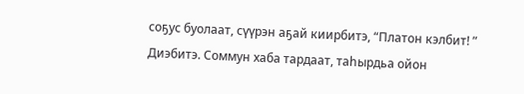соҕус буолаат, сүүрэн аҕай киирбитэ, “Платон кэлбит! ” Диэбитэ. Соммун хаба тардаат, таһырдьа ойон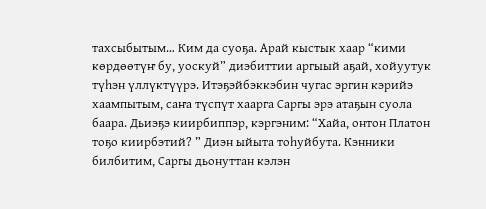тахсыбытым… Ким да суоҕа. Арай кыстык хаар “кими көрдөөтүҥ бу, уоскуй” диэбиттии аргыый аҕай, хойуутук түһэн үллүктүүрэ. Итэҕэйбэккэбин чугас эргин кэрийэ хаампытым, саҥа түспүт хаарга Саргы эрэ атаҕын суола баара. Дьиэҕэ киирбиппэр, кэргэним: “Хайа, онтон Платон тоҕо киирбэтий? ” Диэн ыйыта тоһуйбута. Кэнники билбитим, Саргы дьонуттан кэлэн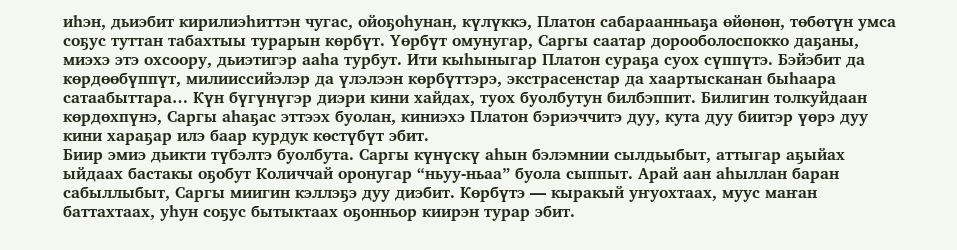иһэн, дьиэбит кирилиэһиттэн чугас, ойоҕоһунан, күлүккэ, Платон сабараанньаҕа өйөнөн, төбөтүн умса соҕус туттан табахтыы турарын көрбүт. Үөрбүт омунугар, Саргы саатар дорооболоспокко даҕаны, миэхэ этэ охсоору, дьиэтигэр ааһа турбут. Ити кыһыныгар Платон сураҕа суох сүппүтэ. Бэйэбит да көрдөөбүппүт, милииссийэлэр да үлэлээн көрбүттэрэ, экстрасенстар да хаартысканан быһаара сатаабыттара… Күн бүгүнүгэр диэри кини хайдах, туох буолбутун билбэппит. Билигин толкуйдаан көрдөхпүнэ, Саргы аһаҕас эттээх буолан, киниэхэ Платон бэриэччитэ дуу, кута дуу биитэр үөрэ дуу кини хараҕар илэ баар курдук көстүбүт эбит.
Биир эмиэ дьикти түбэлтэ буолбута. Саргы күнүскү аһын бэлэмнии сылдьыбыт, аттыгар аҕыйах ыйдаах бастакы оҕобут Количчай оронугар “ньуу-ньаа” буола сыппыт. Арай аан аһыллан баран сабыллыбыт, Саргы миигин кэллэҕэ дуу диэбит. Көрбүтэ — кыракый уҥуохтаах, муус маҥан баттахтаах, уһун соҕус бытыктаах оҕонньор киирэн турар эбит.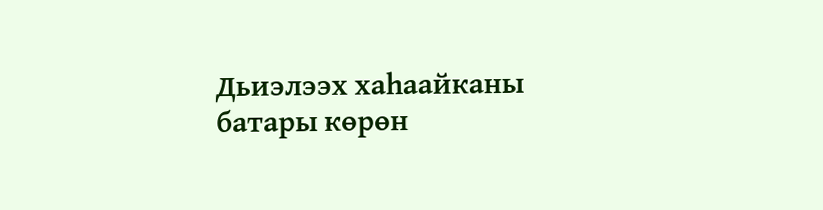Дьиэлээх хаһаайканы батары көрөн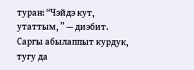туран: “Чэйдэ кут, утаттым, ” — диэбит. Саргы абылаппыт курдук, тугу да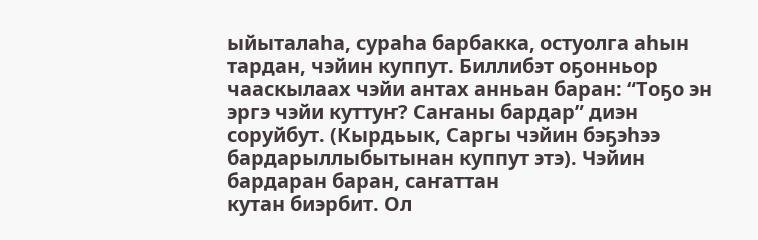ыйыталаһа, сураһа барбакка, остуолга аһын тардан, чэйин куппут. Биллибэт оҕонньор чааскылаах чэйи антах анньан баран: “Тоҕо эн эргэ чэйи куттуҥ? Саҥаны бардар” диэн соруйбут. (Кырдьык, Саргы чэйин бэҕэһээ бардарыллыбытынан куппут этэ). Чэйин бардаран баран, саҥаттан
кутан биэрбит. Ол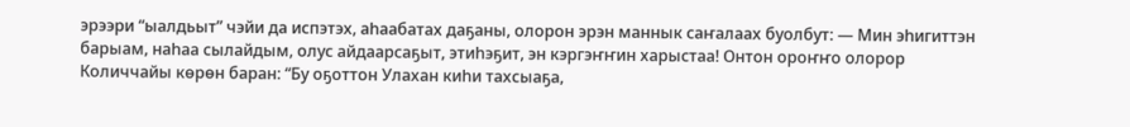эрээри “ыалдьыт” чэйи да испэтэх, аһаабатах даҕаны, олорон эрэн маннык саҥалаах буолбут: — Мин эһигиттэн барыам, наһаа сылайдым, олус айдаарсаҕыт, этиһэҕит, эн кэргэҥҥин харыстаа! Онтон ороҥҥо олорор Количчайы көрөн баран: “Бу оҕоттон Улахан киһи тахсыаҕа,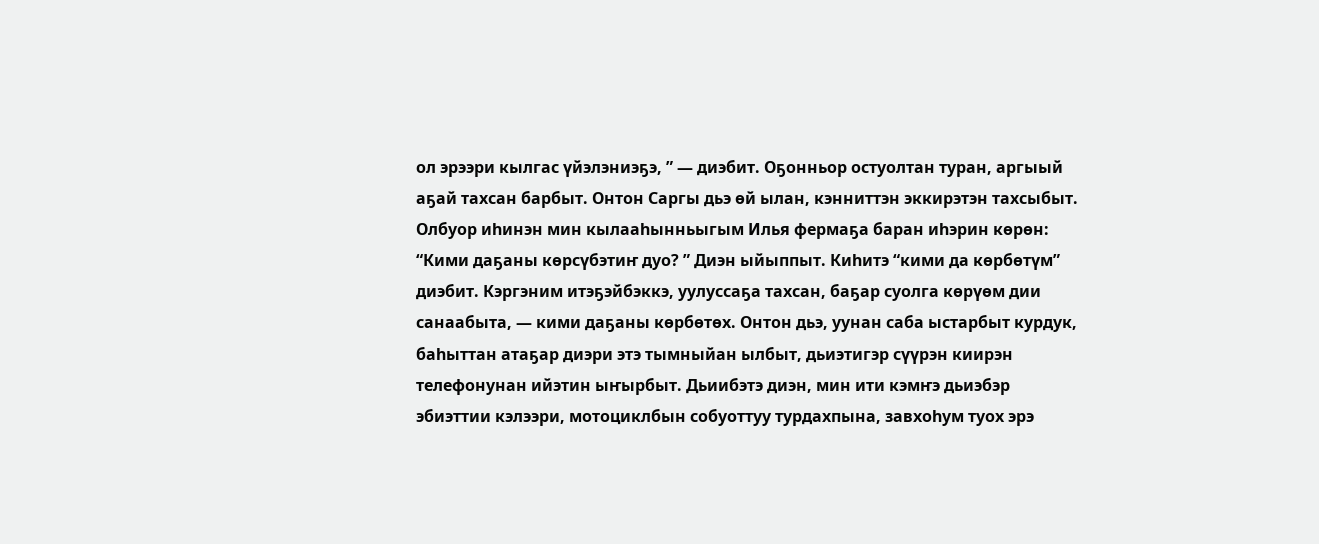ол эрээри кылгас үйэлэниэҕэ, ” — диэбит. Оҕонньор остуолтан туран, аргыый аҕай тахсан барбыт. Онтон Саргы дьэ өй ылан, кэнниттэн эккирэтэн тахсыбыт. Олбуор иһинэн мин кылааһынньыгым Илья фермаҕа баран иһэрин көрөн: “Кими даҕаны көрсүбэтиҥ дуо? ” Диэн ыйыппыт. Киһитэ “кими да көрбөтүм” диэбит. Кэргэним итэҕэйбэккэ, уулуссаҕа тахсан, баҕар суолга көрүөм дии санаабыта, — кими даҕаны көрбөтөх. Онтон дьэ, уунан саба ыстарбыт курдук, баһыттан атаҕар диэри этэ тымныйан ылбыт, дьиэтигэр сүүрэн киирэн телефонунан ийэтин ыҥырбыт. Дьиибэтэ диэн, мин ити кэмҥэ дьиэбэр эбиэттии кэлээри, мотоциклбын собуоттуу турдахпына, завхоһум туох эрэ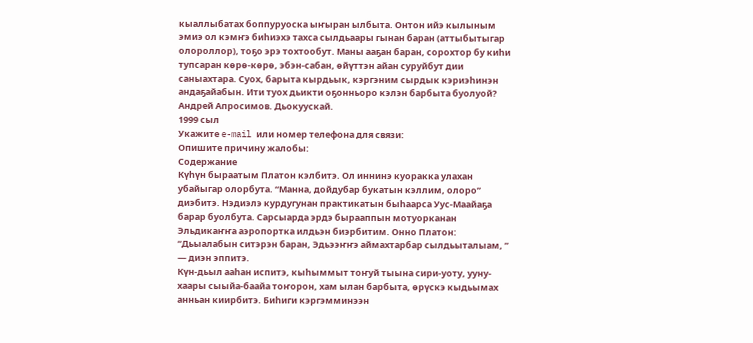кыаллыбатах боппуруоска ыҥыран ылбыта. Онтон ийэ кылыным эмиэ ол кэмҥэ биһиэхэ тахса сылдьаары гынан баран (аттыбытыгар олороллор), тоҕо эрэ тохтообут. Маны ааҕан баран, сорохтор бу киһи тупсаран көрө-көрө, эбэн-сабан, өйүттэн айан суруйбут дии саныахтара. Суох, барыта кырдьык, кэргэним сырдык кэриэһинэн андаҕайабын. Ити туох дьикти оҕонньоро кэлэн барбыта буолуой?
Андрей Апросимов. Дьокуускай.
1999 сыл
Укажите e-mail или номер телефона для связи:
Опишите причину жалобы:
Содержание
Күһүн быраатым Платон кэлбитэ. Ол иннинэ куоракка улахан убайыгар олорбута. “Манна, дойдубар букатын кэллим, олоро” диэбитэ. Нэдиэлэ курдугунан практикатын быһаарса Уус-Маайаҕа барар буолбута. Сарсыарда эрдэ бырааппын мотуорканан Эльдикаҥҥа аэропортка илдьэн биэрбитим. Онно Платон: “Дьыалабын ситэрэн баран, Эдьээҥҥэ аймахтарбар сылдьыталыам, ” — диэн эппитэ.
Күн-дьыл ааһан испитэ, кыһыммыт тоҥуй тыына сири-уоту, ууну-хаары сыыйа-баайа тоҥорон, хам ылан барбыта, өрүскэ кыдьымах анньан киирбитэ. Биһиги кэргэмминээн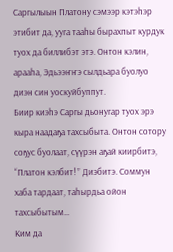Саргылыын Платону сэмээр кэтэһэр этибит да, ууга тааһы бырахпыт курдук туох да биллибэт этэ. Онтон кэлин, арааһа, Эдьээҥҥэ сылдьара буолуо диэн син уоскуйбуппут.
Биир киэһэ Саргы дьонугар туох эрэ кыра наадаҕа тахсыбыта. Онтон сотору соҕус буолаат, сүүрэн аҕай киирбитэ, “Платон кэлбит! ” Диэбитэ. Соммун хаба тардаат, таһырдьа ойон тахсыбытым…
Ким да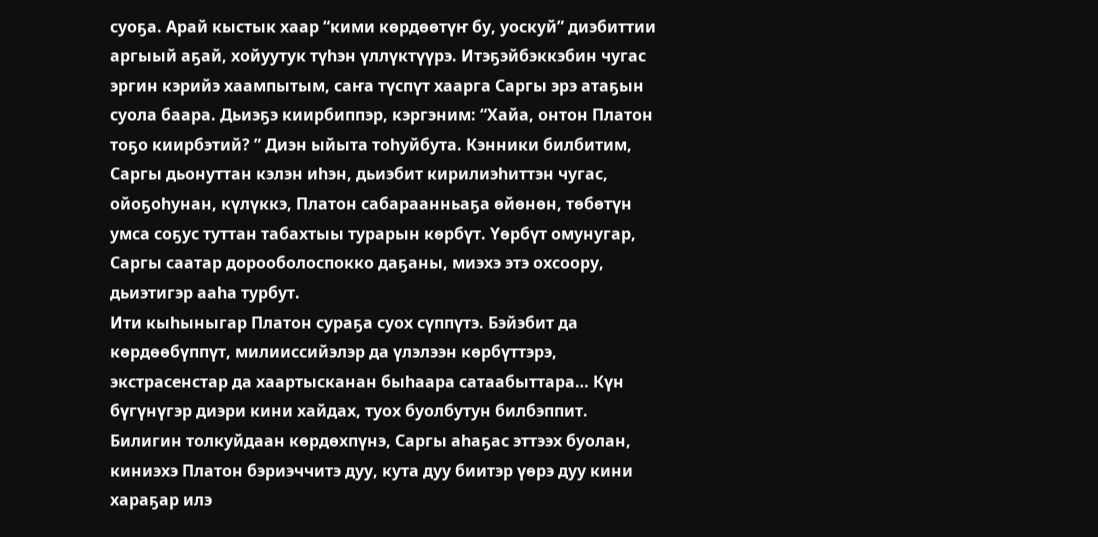суоҕа. Арай кыстык хаар “кими көрдөөтүҥ бу, уоскуй” диэбиттии аргыый аҕай, хойуутук түһэн үллүктүүрэ. Итэҕэйбэккэбин чугас эргин кэрийэ хаампытым, саҥа түспүт хаарга Саргы эрэ атаҕын суола баара. Дьиэҕэ киирбиппэр, кэргэним: “Хайа, онтон Платон тоҕо киирбэтий? ” Диэн ыйыта тоһуйбута. Кэнники билбитим, Саргы дьонуттан кэлэн иһэн, дьиэбит кирилиэһиттэн чугас, ойоҕоһунан, күлүккэ, Платон сабараанньаҕа өйөнөн, төбөтүн умса соҕус туттан табахтыы турарын көрбүт. Үөрбүт омунугар, Саргы саатар дорооболоспокко даҕаны, миэхэ этэ охсоору, дьиэтигэр ааһа турбут.
Ити кыһыныгар Платон сураҕа суох сүппүтэ. Бэйэбит да көрдөөбүппүт, милииссийэлэр да үлэлээн көрбүттэрэ, экстрасенстар да хаартысканан быһаара сатаабыттара… Күн бүгүнүгэр диэри кини хайдах, туох буолбутун билбэппит.
Билигин толкуйдаан көрдөхпүнэ, Саргы аһаҕас эттээх буолан, киниэхэ Платон бэриэччитэ дуу, кута дуу биитэр үөрэ дуу кини хараҕар илэ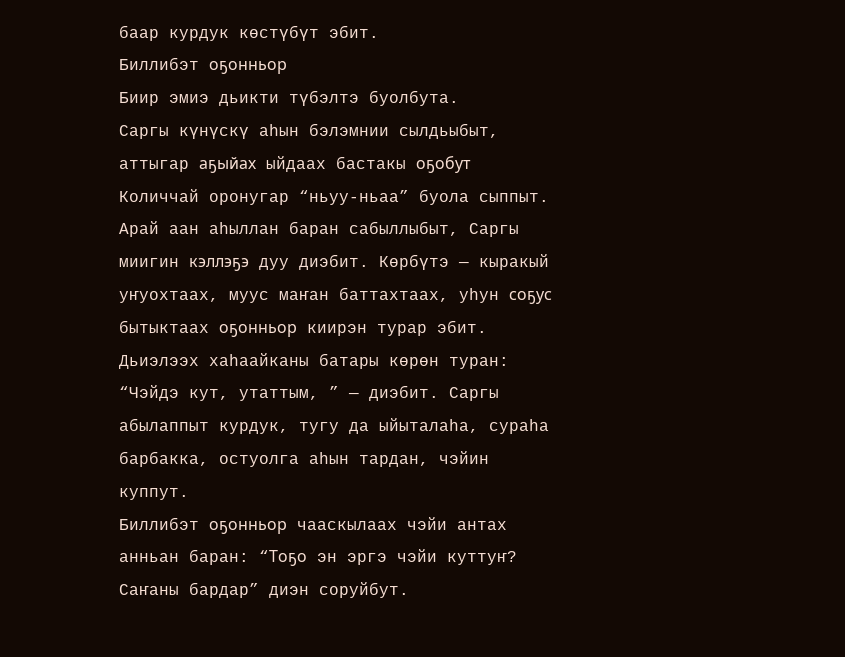баар курдук көстүбүт эбит.
Биллибэт оҕонньор
Биир эмиэ дьикти түбэлтэ буолбута.
Саргы күнүскү аһын бэлэмнии сылдьыбыт, аттыгар аҕыйах ыйдаах бастакы оҕобут Количчай оронугар “ньуу-ньаа” буола сыппыт. Арай аан аһыллан баран сабыллыбыт, Саргы миигин кэллэҕэ дуу диэбит. Көрбүтэ — кыракый уҥуохтаах, муус маҥан баттахтаах, уһун соҕус бытыктаах оҕонньор киирэн турар эбит. Дьиэлээх хаһаайканы батары көрөн туран: “Чэйдэ кут, утаттым, ” — диэбит. Саргы абылаппыт курдук, тугу да ыйыталаһа, сураһа барбакка, остуолга аһын тардан, чэйин куппут.
Биллибэт оҕонньор чааскылаах чэйи антах анньан баран: “Тоҕо эн эргэ чэйи куттуҥ? Саҥаны бардар” диэн соруйбут.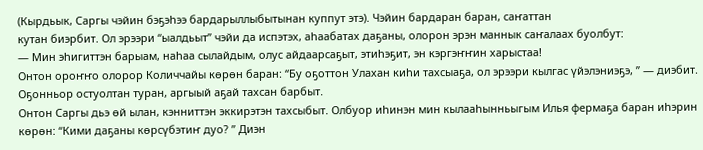(Кырдьык, Саргы чэйин бэҕэһээ бардарыллыбытынан куппут этэ). Чэйин бардаран баран, саҥаттан
кутан биэрбит. Ол эрээри “ыалдьыт” чэйи да испэтэх, аһаабатах даҕаны, олорон эрэн маннык саҥалаах буолбут:
— Мин эһигиттэн барыам, наһаа сылайдым, олус айдаарсаҕыт, этиһэҕит, эн кэргэҥҥин харыстаа!
Онтон ороҥҥо олорор Количчайы көрөн баран: “Бу оҕоттон Улахан киһи тахсыаҕа, ол эрээри кылгас үйэлэниэҕэ, ” — диэбит. Оҕонньор остуолтан туран, аргыый аҕай тахсан барбыт.
Онтон Саргы дьэ өй ылан, кэнниттэн эккирэтэн тахсыбыт. Олбуор иһинэн мин кылааһынньыгым Илья фермаҕа баран иһэрин көрөн: “Кими даҕаны көрсүбэтиҥ дуо? ” Диэн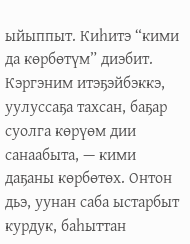ыйыппыт. Киһитэ “кими да көрбөтүм” диэбит. Кэргэним итэҕэйбэккэ, уулуссаҕа тахсан, баҕар суолга көрүөм дии санаабыта, — кими даҕаны көрбөтөх. Онтон дьэ, уунан саба ыстарбыт курдук, баһыттан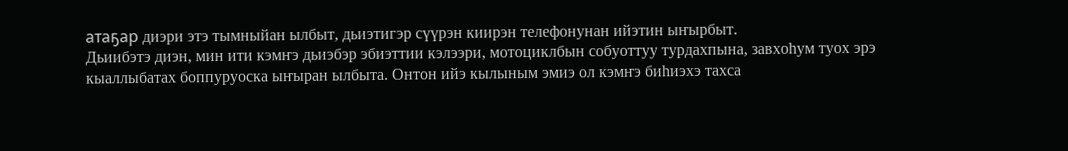атаҕар диэри этэ тымныйан ылбыт, дьиэтигэр сүүрэн киирэн телефонунан ийэтин ыҥырбыт.
Дьиибэтэ диэн, мин ити кэмҥэ дьиэбэр эбиэттии кэлээри, мотоциклбын собуоттуу турдахпына, завхоһум туох эрэ кыаллыбатах боппуруоска ыҥыран ылбыта. Онтон ийэ кылыным эмиэ ол кэмҥэ биһиэхэ тахса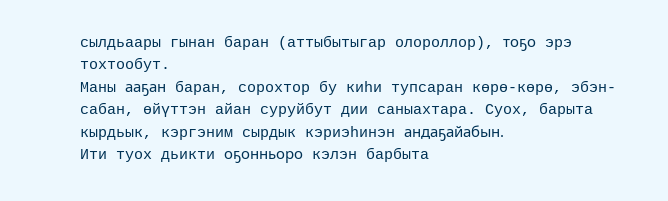сылдьаары гынан баран (аттыбытыгар олороллор), тоҕо эрэ тохтообут.
Маны ааҕан баран, сорохтор бу киһи тупсаран көрө-көрө, эбэн-сабан, өйүттэн айан суруйбут дии саныахтара. Суох, барыта кырдьык, кэргэним сырдык кэриэһинэн андаҕайабын.
Ити туох дьикти оҕонньоро кэлэн барбыта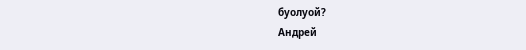буолуой?
Андрей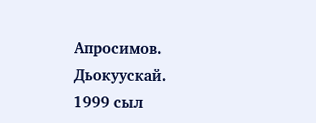Апросимов.
Дьокуускай.
1999 сыл